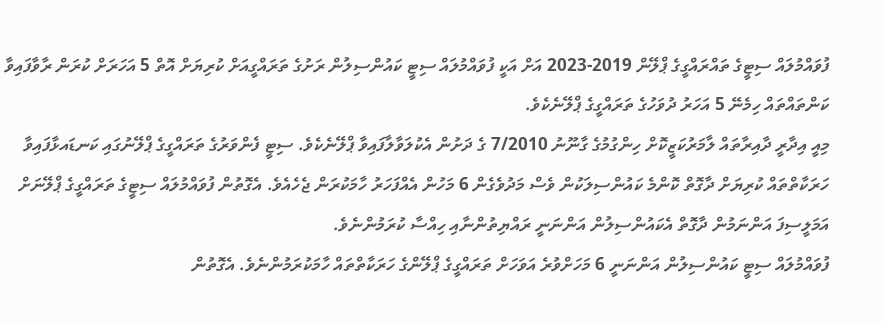ފުވައްމުލައް ސިޓީގެ ތައްރައްގީގެ ޕްލޭން 2019-2023 އަށް އަކީ ފުވައްމުލައް ސިޓީ ކައުންސިލުން ރަށުގެ ތަރައްގީއަށް ކުރިޔަށް އޮތް 5 އަހަރަށް ކުރަން ރާވާފައިވާ ކަންތައްތައް ހިމެނޭ 5 އަހަރު ދުވަހުގެ ތަރައްގީގެ ޕްލޭނެކެވެ.
މިއީ އިދާރީ ދާއިރާތައް ލާމަރުކަޒީކޮށް ހިންގުމުގެ ގާނޫނު 7/2010 ގެ ދަށުން އެކުލަވާލާފައިވާ ޕްލޭނެކެވެ. ސިޓީ ފެންވަރުގެ ތަރައްގީގެ ޕްލޭނުގައި ކަނޑައޅާފައިވާ ހަރަކާތްތައް ކުރިޔަށް ދާގޮތް ކޮންމެ ކައުންސިލަކުން ވެސް މަދުވެގެން 6 މަހުން އެއްފަހަރު ހާމަކުރަން ޖެހެއެވެ. އެގޮތުން ފުވައްމުލައް ސިޓީގެ ތަރައްގީގެ ޕްލޭނަށް އަމަލީސިފަ އަންނަމުން ދާގޮތް އެކައުންސިލުން އަންނަނީ ރައްޔިތުންނާއި ހިއްސާ ކުރަމުންނެވެ.
ފުވައްމުލައް ސިޓީ ކައުންސިލުން އަންނަނީ 6 މަހަށްވުރެ އަވަހަށް ތަރައްގީގެ ޕްލޭންގެ ހަރަކާތްތައް ހާމަކުރަމުންނެވެ. އެގޮތުން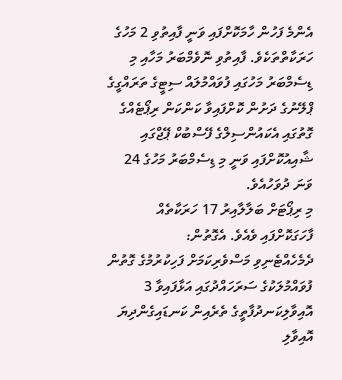އެންމެ ފަހުން ހާމަކޮށްފައި ވަނީ ފާއިތުވި 2 މަހުގެ ހަރަކާތްތަކެވެ. ފާއިތުވި ނޮވެމްބަރު މަހާއި މި ޑިސެމްބަރު މަހުގައި ފުވައްމުލައް ސިޓީގެ ތަރައްގީގެ ޕްލޭނުގެ ދަށުން ކޮށްފައިވާ ކަންކަން ރިޕޯޓެއްގެ ގޮތުގައި އެކައުންސިލްގެ ފޭސްބުކް ޕޭޖްގައި ޝާއިއުކޮށްފައި ވަނީ މި ޑިސެމްބަރު މަހުގެ 24 ވަނަ ދުވަހުއެވެ.
މި ރިޕޯޓަށް ބަލާލާއިރު 17 ހަރަކާތެއް ފާހަގަކޮށްފައި ވެއެވެ. އެގޮތުން:
ދެމެހެއްޓެނިވި މަސްވެރިކަމަށް ފަހިކުރުމުގެ ގޮތުން ފުވައްމުލަކުގެ ސަރަހައްދުގައި އަޅާފައިވާ 3 އޮއިވާލިކަނދުފާތީގެ ތެރެއިން ކަނޑައިގެންދިޔަ އޮއިވާލި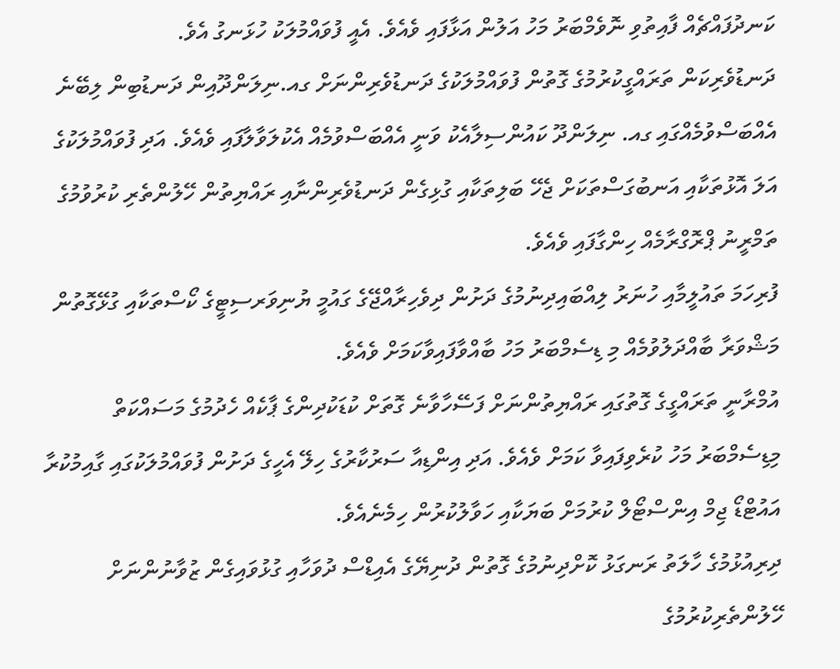ކަނދުފައްޗެއް ފާއިތުވި ނޮވެމްބަރު މަހު އަލުން އަޅާފައި ވެއެވެ. އެއީ ފުވައްމުލަކު ހުޅަނގު އެވެ.
ދަނޑުވެރިކަން ތަރައްގީކުރުމުގެ ގޮތުން ފުވައްމުލަކުގެ ދަނޑުވެރިންނަށް ގއ.ނިލަންދޫއިން ދަނޑުބިން ލިބޭނެ އެއްބަސްވުމެއްގައި ގއ. ނިލަންދޫ ކައުންސިލާއެކު ވަނީ އެއްބަސްވުމެއް އެކުލަވާލާފައި ވެއެވެ. އަދި ފުވައްމުލަކުގެ އަލަ އޮޅުތަކާއި އަނބުގަސްތަކަށް ޖެހޭ ބަލިތަކާއި ގުޅިގެން ދަނޑުވެރިންނާއި ރައްޔިތުން ހޭލުންތެރި ކުރުވުމުގެ ތަމްރީނު ޕްރޮގްރާމެއް ހިންގާފައި ވެއެވެ.
ފުރިހަމަ ތައުލީމާއި ހުނަރު ލިއްބައިދިނުމުގެ ދަށުން ދިވެހިރާއްޖޭގެ ގައުމީ ޔުނިވަރސިޓީގެ ކޯސްތަކާއި ގުޅޭގޮތުން މަޝްވަރާ ބާއްދަލުވުމެއް މި ޑިސެމްބަރު މަހު ބާއްވާފައިވާކަމަށް ވެއެވެ.
އުމްރާނީ ތަރައްގީގެ ގޮތުގައި ރައްޔިތުންނަށް ފަސޭހާވާނެ ގޮތަށް ކުޑަކުދިންގެ ޕާކެއް ހެދުމުގެ މަސައްކަތް މިޑިސެމްބަރު މަހު ކުރެވިފައިވާ ކަމަށް ވެއެވެ. އަދި އިންޑިއާ ސަރުކާރުގެ ހިލޭ އެހީގެ ދަށުން ފުވައްމުލަކުގައި ގާއިމުކުރާ އައުޓްޑޯ ޖިމް އިންސްޓޯލް ކުރުމަށް ބަޔަކާއި ހަވާލުކުރުން ހިމެނެއެވެ.
ދިރިއުޅުމުގެ ހާލަތު ރަނގަޅު ކޮށްދިނުމުގެ ގޮތުން ދުނިޔޭގެ އެއިޑްސް ދުވަހާއި ގުޅުވައިގެން ޒުވާނުންނަށް ހޭލުންތެރިކުރުމުގެ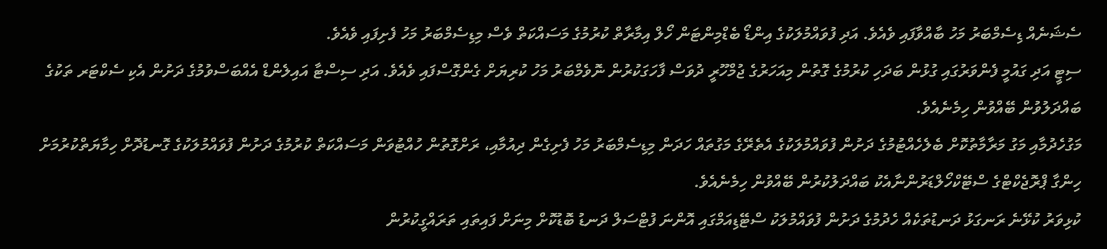ސެޝަނެއް ޑިސެމްބަރު މަހު ބާއްވާފައި ވެއެވެ. އަދި ފުވައްމުލަކުގެ އިންޑޯ ބެޑްމިންޓަން ހޯލް އިމާރާތް ކުރުމުގެ މަސައްކަތް ވެސް މިޑިސެމްބަރު މަހު ފެށިފައި ވެއެވެ.
ސިޓީ އަދި ގައުމީ ފެންވަރުގައި ގުޅުން ބަދަހި ކުރުމުގެ ގޮތުން މިއަހަރުގެ ޖުމްހޫރީ ދުވަސް ފާހަގަކުރުން ނޮވެމްބަރު މަހު ކުރިޔަށް ގެންގޮސްފައި ވެއެވެ. އަދި ސިސްޓާ އައިލެންޑް އެއްބަސްވުމުގެ ދަށުން އެކި ސެކްޓަރ ތަކުގެ ބައްދަލުވުން ބޭއްވުން ހިމެނެއެވެ.
މަގުހެދުމާއި މަގު މަރާމާތުކޮށް ބެލެހެއްޓުމުގެ ދަށުން ފުވައްމުލަކުގެ އެތެރޭގެ މަގުތައް ހަދަން މިޑިސެމްބަރު މަހު ފެށިގެން ދިއުމާއި، ރަށްގޮތުން ހުއްޓުވަން މަސައްކަތް ކުރުމުގެ ދަށުން ފުވައްމުލަކުގެ ގޮނޑުދޮށް ހިމާޔަތްކުރުމަށް ހިންގާ ޕްރޮޖެކްޓްގެ ސްޓޭކްހޯލްޑަރުންނާއެކު ބައްދަލުކުރުން ބޭއްވުން ހިމެނެއެވެ.
ކުޅިވަރު ކުޅޭނެ ރަނގަޅު ދަނޑުތަކެއް ހެދުމުގެ ދަށުން ފުވައްމުލަކު ސްޓޭޑިއަމްގައި އޮންނަ ފުޓްސަލް ދަނޑު ބޮޑުކޮށް މިނަށް ފައިތައި ތަރައްގީކުރުން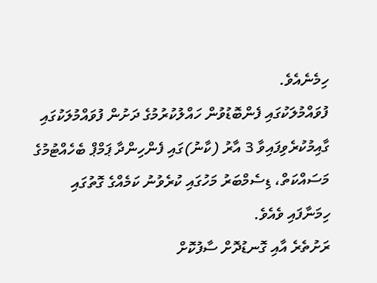ހިމެނެއެވެ.
ފުވައްމުލަކުގައި ފެންބޮޑުވުން ހައްލުކުރުމުގެ ދަށުން ފުވައްމުލަކުގައި ގާއިމުކުރެވިފައިވާ 3 އާރު (ކާނު)ގައި ފެންހިންދާ ޕަމްޕް ބެހެއްޓުމުގެ މަސައްކަތް، ޑިސެމްބަރު މަހުގައި ކުރެވުނު ކަމެއްގެ ގޮތުގައި ހިމަނާފައި ވެއެވެ.
ރަށުތެރެ އާއި ގޮނޑުދޮށް ސާފުކޮށް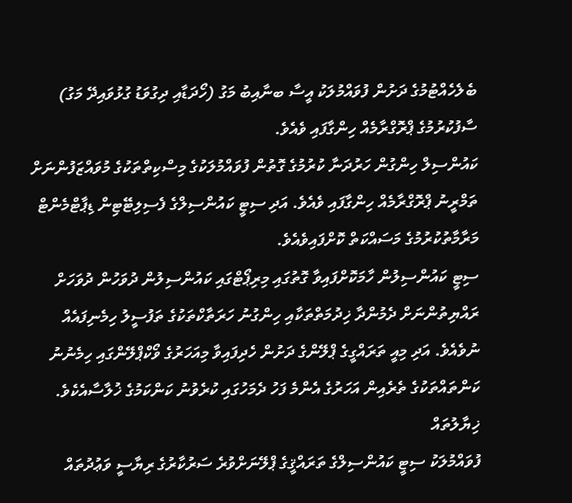ބެލެހެއްޓުމުގެ ދަށުން ފުވައްމުލަކު އީސާ ބނާއިބު މަގު (ހޯދަޑާއި ދިގުވަޑު ގުޅުވައިދޭ މަގު) ސާފުކުރުމުގެ ޕްރޮގްރާމެއް ހިންގާފައި ވެއެވެ.
ކައުންސިލް ހިންގުން ހަރުދަނާ ކުރުމުގެ ގޮތުން ފުވައްމުލަކުގެ މިސްކިތްތަކުގެ މުވައްޒަފުންނަށް ތަމްރީނު ޕްރޮގްރާމެއް ހިންގާފައި ވެއެވެ. އަދި ސިޓީ ކައުންސިލްގެ ފެސިލިޓޭޓިން ޑިޕާޓްމެންޓް މަރާމާތުކުރުމުގެ މަސައްކަތް ކޮށްފައިވެއެވެ.
ސިޓީ ކައުންސިލުން ހާމަކޮށްފައިވާ ގޮތުގައި މިރިޕޯޓްގައި ކައުންސިލުން ދުވަހުން ދުވަހަށް ރައްޔިތުންނަށް ދެމުންދާ ޚިދުމަތްތަކާއި ހިންގުނު ހަރަތާކްތަކުގެ ތަފުސީލު ހިމެނިފައެއް ނުވެއެވެ. އަދި މިއީ ތަރައްގީގެ ޕްލޭންގެ ދަށުން ހެދިފައިވާ މިއަހަރުގެ ވޯކްޕްލޭންގައި ހިމެނުނު ކަންތައްތަކުގެ ތެރެއިން އަހަރުގެ އެންމެ ފަހު ދެމަހުގައި ކުރެވުނު ކަންކަމުގެ ޚުލާސާއެކެވެ.
ޚިޔާލުތައް
ފުވައްމުލަކު ސިޓީ ކައުންސިލްގެ ތަރައްޤީގެ ޕްލޭނަށްވުރެ ސަރުކާރުގެ ރިޔާސީ ވަޢުދުތައް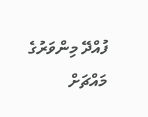ފުއްދޭ މިންވަރުގެ މައްޗަށް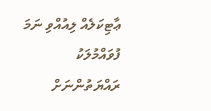ޢާޓިކަލެއް ލިއުއްވި ނަމަ ފުވައްމުލަކު ރައްޔަތުންނަށް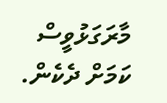މާރަގަޅުވީސް ކަމަށް ދެކެން.